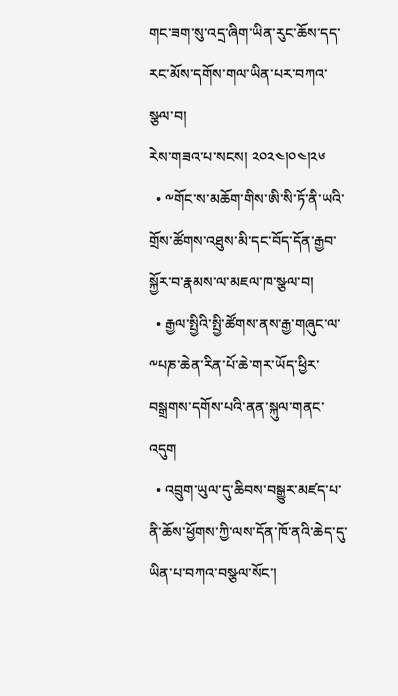གང་ཟག་སུ་འདྲ་ཞིག་ཡིན་རུང་ཆོས་དད་རང་མོས་དགོས་གལ་ཡིན་པར་བཀའ་སྩལ་བ།
རེས་གཟའ་པ་སངས། ༢༠༢༤།༠༤།༢༦
  • ༸གོང་ས་མཆོག་གིས་ཨི་སི་ཏོ་ནི་ཡའི་གྲོས་ཚོགས་འཐུས་མི་དང་བོད་དོན་རྒྱབ་སྐྱོར་བ་རྣམས་ལ་མཇལ་ཁ་སྩལ་བ།
  • རྒྱལ་སྤྱིའི་སྤྱི་ཚོགས་ནས་རྒྱ་གཞུང་ལ་༸པཎ་ཆེན་རིན་པོ་ཆེ་གར་ཡོད་ཕྱིར་བསྒྲགས་དགོས་པའི་ནན་སྐུལ་གནང་འདུག
  • འབྲུག་ཡུལ་དུ་ཆིབས་བསྒྱུར་མཛད་པ་ནི་ཆོས་ཕྱོགས་ཀྱི་ལས་དོན་ཁོ་ནའི་ཆེད་དུ་ཡིན་པ་བཀའ་བསྩལ་སོང་།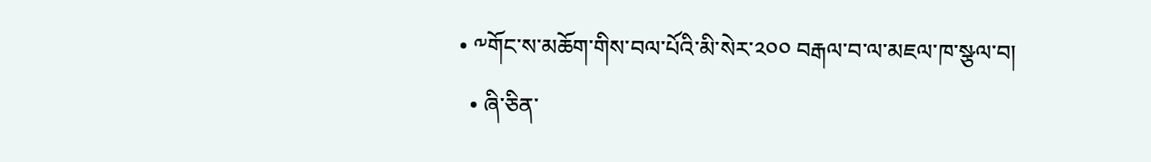• ༸གོང་ས་མཆོག་གིས་བལ་པོའི་མི་སེར་༢༠༠ བརྒལ་བ་ལ་མཇལ་ཁ་སྩལ་བ།
  • ཞི་ཅིན་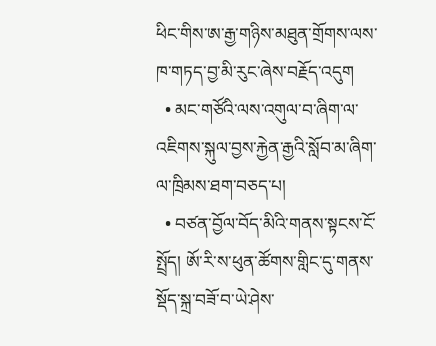ཕིང་གིས་ཨ་རྒྱ་གཉིས་མཐུན་གྲོགས་ལས་ཁ་གཏད་བྱ་མི་རུང་ཞེས་བརྗོད་འདུག
  • མང་གཙོའི་ལས་འགུལ་བ་ཞིག་ལ་འཇིགས་སྐུལ་བྱས་རྐྱེན་རྒྱའི་སློབ་མ་ཞིག་ལ་ཁྲིམས་ཐག་བཅད་པ།
  • བཙན་བྱོལ་བོད་མིའི་གནས་སྟངས་ངོ་སྤྲོད། ཨོ་རི་ས་ཕུན་ཚོགས་གླིང་དུ་གནས་སྡོད་སྐྲ་བཟོ་བ་ཡེ་ཤེས་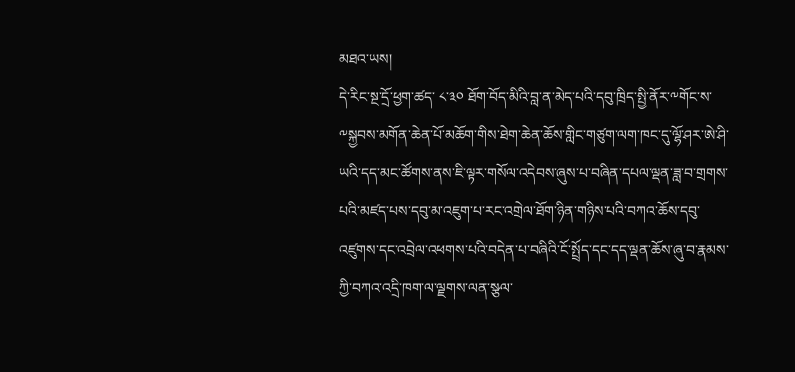མཐའ་ཡས།
དེ་རིང་སྔ་དྲོ་ཕྱག་ཚད་ ༨་༣༠ ཐོག་བོད་མིའི་བླ་ན་མེད་པའི་དབུ་ཁྲིད་སྤྱི་ནོར་༸གོང་ས་༸སྐྱབས་མགོན་ཆེན་པོ་མཆོག་གིས་ཐེག་ཆེན་ཆོས་གླིང་གཙུག་ལག་ཁང་དུ་ལྷོ་ཤར་ཨེ་ཤི་ཡའི་དད་མང་ཚོགས་ནས་ཇི་ལྟར་གསོལ་འདེབས་ཞུས་པ་བཞིན་དཔལ་ལྡན་ཟླ་བ་གྲགས་པའི་མཛད་པས་དབུ་མ་འཇུག་པ་རང་འགྲེལ་ཐོག་ཉིན་གཉིས་པའི་བཀའ་ཆོས་དབུ་འཛུགས་དང་འབྲེལ་འཕགས་པའི་བདེན་པ་བཞིའི་ངོ་སྤྲོད་དང་དད་ལྡན་ཆོས་ཞུ་བ་རྣམས་ཀྱི་བཀའ་འདྲི་ཁག་ལ་ལྗགས་ལན་སྩལ་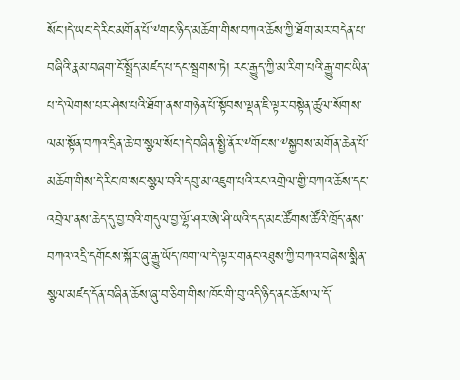སོང་།དེ་ཡང་དེ་རིང་མགོན་པོ་༸གང་ཉིད་མཆོག་གིས་བཀའ་ཆོས་ཀྱི་ཐོག་མར་བདེན་པ་བཞིའི་རྣམ་བཞག་ངོ་སྤྲོད་མཛད་པ་དང་སྦྲགས་ཏེ། རང་རྒྱུད་ཀྱི་མ་རིག་པའི་རྒྱུ་གང་ཡིན་པ་དེ་ལེགས་པར་ཤེས་པའི་ཐོག་ནས་གཉེན་པོ་སྟོབས་ལྡན་ཇི་ལྟར་བསྟེན་ཚུལ་སོགས་ལམ་སྟོན་བཀའ་དྲིན་ཆེ་བ་སྩལ་སོང་།དེ་བཞིན་སྤྱི་ནོར་༸གོང་ས་༸སྐྱབས་མགོན་ཆེན་པོ་མཆོག་གིས་དེ་རིང་ཁ་སང་སྩལ་བའི་དབུ་མ་འཇུག་པའི་རང་འགྲེལ་གྱི་བཀའ་ཆོས་དང་འབྲེལ་ནས་ཆེད་དུ་བྱ་བའི་གདུལ་བྱ་ལྷོ་ཤར་ཨེ་ཤི་ཡའི་དད་མང་ཚོགས་ཚོའི་ཁྲོད་ནས་བཀའ་འདྲི་དགོངས་སྐོར་ཞུ་རྒྱུ་ཡོད་ཁག་ལ་དེ་ལྟར་གནང་འཐུས་ཀྱི་བཀའ་བཞེས་སྨིན་སྩལ་མཛད་དོན་བཞིན་ཆོས་ཞུ་བ་ཅིག་གིས་ཁོང་གི་བུ་འདི་ཉིད་ནང་ཆོས་ལ་དོ་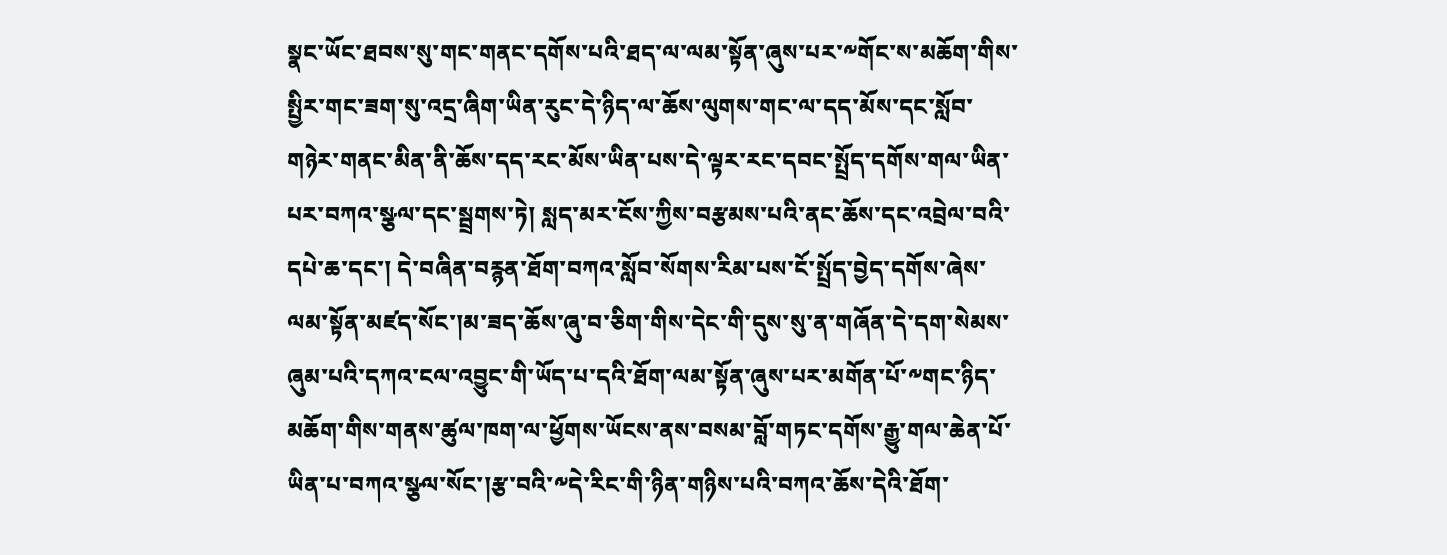སྣང་ཡོང་ཐབས་སུ་གང་གནང་དགོས་པའི་ཐད་ལ་ལམ་སྟོན་ཞུས་པར་༸གོང་ས་མཆོག་གིས་སྤྱིར་གང་ཟག་སུ་འདྲ་ཞིག་ཡིན་རུང་དེ་ཉིད་ལ་ཆོས་ལུགས་གང་ལ་དད་མོས་དང་སློབ་གཉེར་གནང་མིན་ནི་ཆོས་དད་རང་མོས་ཡིན་པས་དེ་ལྟར་རང་དབང་སྤྲོད་དགོས་གལ་ཡིན་པར་བཀའ་སྩལ་དང་སྦྲགས་ཏེ། སླད་མར་ངོས་ཀྱིས་བརྩམས་པའི་ནང་ཆོས་དང་འབྲེལ་བའི་དཔེ་ཆ་དང་། དེ་བཞིན་བརྙན་ཐོག་བཀའ་སློབ་སོགས་རིམ་པས་ངོ་སྤྲོད་བྱེད་དགོས་ཞེས་ལམ་སྟོན་མཛད་སོང་།མ་ཟད་ཆོས་ཞུ་བ་ཅིག་གིས་དེང་གི་དུས་སུ་ན་གཞོན་དེ་དག་སེམས་ཞུམ་པའི་དཀའ་ངལ་འབྱུང་གི་ཡོད་པ་དའི་ཐོག་ལམ་སྟོན་ཞུས་པར་མགོན་པོ་༸གང་ཉིད་མཆོག་གིས་གནས་ཚུལ་ཁག་ལ་ཕྱོགས་ཡོངས་ནས་བསམ་བློ་གཏང་དགོས་རྒྱུ་གལ་ཆེན་པོ་ཡིན་པ་བཀའ་སྩལ་སོང་།རྩ་བའི་༸དེ་རིང་གི་ཉིན་གཉིས་པའི་བཀའ་ཆོས་དེའི་ཐོག་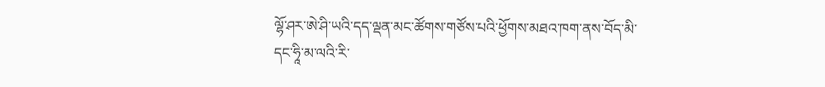ལྷོ་ཤར་ཨེ་ཤི་ཡའི་དད་ལྡན་མང་ཚོགས་གཙོས་པའི་ཕྱོགས་མཐའ་ཁག་ནས་བོད་མི་དང་ཧཱི་མ་ལའི་རི་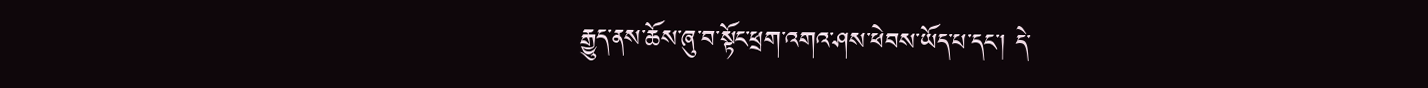རྒྱུད་ནས་ཆོས་ཞུ་བ་སྟོང་ཕྲག་འགའ་ཤས་ཕེབས་ཡོད་པ་དང་། དེ་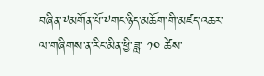བཞིན་༸མགོན་པོ་༸གང་ཉིད་མཆོག་གི་མཛད་འཆར་ལ་གཞིགས་ན་རིང་མིན་ཕྱི་ཟླ་ ༡༠ ཚེས་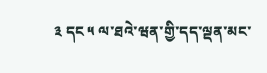༣ དང ༥ ལ་ཐའེ་ཝན་གྱི་དད་ལྡན་མང་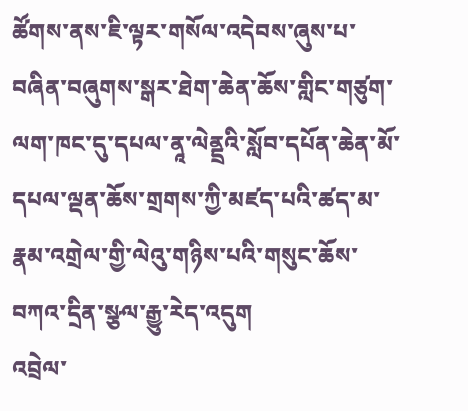ཚོགས་ནས་ཇི་ལྟར་གསོལ་འདེབས་ཞུས་པ་བཞིན་བཞུགས་སྒར་ཐེག་ཆེན་ཆོས་གླིང་གཙུག་ལག་ཁང་དུ་དཔལ་ནཱ་ལེནྡྲའི་སློབ་དཔོན་ཆེན་མོ་དཔལ་ལྡན་ཆོས་གྲགས་ཀྱི་མཛད་པའི་ཚད་མ་རྣམ་འགྲེལ་གྱི་ལེའུ་གཉིས་པའི་གསུང་ཆོས་བཀའ་དྲིན་སྩལ་རྒྱུ་རེད་འདུག
འབྲེལ་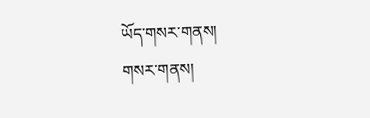ཡོད་གསར་གནས།
གསར་གནས།